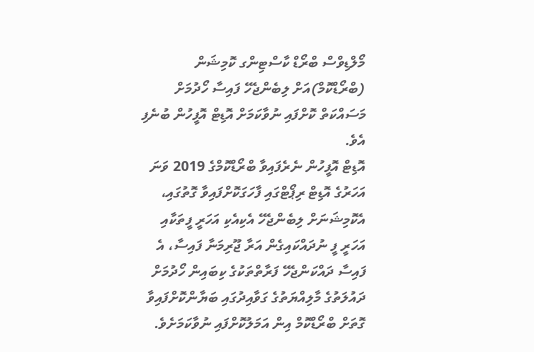މޯލްޑިވްސް ބްރޯޑް ކާސްޓިންގ ކޮމިޝަން (ބްރޯޑްކޮމް)އަށް ލިބެންޖެހޭ ފައިސާ ހޯދުމަށް މަސައްކަތް ކޮށްފައި ނުވާކަމަށް އޮޑިޓް އޮފީހުން ބުނެފި އެވެ.
އޮޑިޓް އޮފީހުން ނެރެފައިވާ ބްރޯޑްކޮމްގެ 2019 ވަނަ އަހަރުގެ އޮޑިޓް ރިޕޯޓްގައި ފާހަގަކޮށްފައިވާ ގޮތުގައި، އެކޮމިޝަނަށް ލިބެންޖެހޭ އެކިއެކި އަހަރީ ފީތަކާއި އަހަރީ ފީ ނުދައްކައިގެން އަރާ ޖޫރިމަނާ ފައިސާ، އެ ފައިސާ ދައްކަންޖެހޭ ފަރާތްތަކުގެ ކިބައިން ހޯދުމަށް ދައުލަތުގެ މާލިއްޔަތުގެ ގަވާއިދުގައި ބަޔާންކޮށްފައިވާ ގޮތަށް ބްރޯޑްކޮމް އިން އަމަލުކޮށްފައި ނުވާކަމަށެވެ.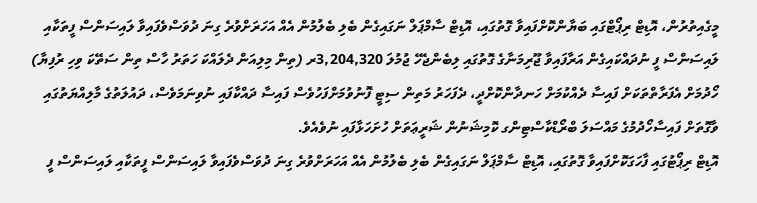މީގެއިތުރުން، އޮޑިޓް ރިޕޯޓްގައި ބަޔާންކޮށްފައިވާ ގޮތުގައި، އޮޑިޓް ސާމްޕަލް ނަގައިގެން ބެލި ބެލުމުން އެއް އަހަރަށްވުރެ ގިނަ ދުވަސްވެފައިވާ ލައިސަންސް ފީތަކާއި ލައިސަންސް ފީ ނުދައްކައިގެން އަރާފައިވާ ޖޫރިމަނާގެ ގޮތުގައި ލިބެންޖެހޭ ޖުމުލަ 3,204,320ރ (ތިން މިލިއަން ދެލައްކަ ހަތަރު ހާސް ތިން ސަތޭކަ ވިހި ރުފިޔާ) ހޯދުމަށް އެފަރާތްތަކަށް ފައިސާ ދެއްކުމަށް ހަނދާންކޮށްދީ، ދެފަހަރު މަތިން ސިޓީ ފޮނުވުމަށްފަހުވެސް ފައިސާ ދައްކާފައި ނުވިނަމަވެސް، ދައުލަތުގެ މާލިއްޔަތުގައި ވާގޮތަށް ފައިސާހޯދުމުގެ މައްސަލަ ބްރޯޑްކާސްޓިންގ ކޮމިޝަނުން ޝަރީޢަތަށް ހުށަހަޅާފައި ނުވެއެވެ.
އޮޑިޓް ރިޕޯޓުގައި ފާހަގަކޮށްފައިވާ ގޮތުގައި، އޮޑިޓް ސާމްޕަލް ނަގައިގެން ބެލި ބެލުމުން އެއް އަހަރަށްވުރެ ގިނަ ދުވަސްވެފައިވާ ލައިސަންސް ފީތަކާއި ލައިސަންސް ފީ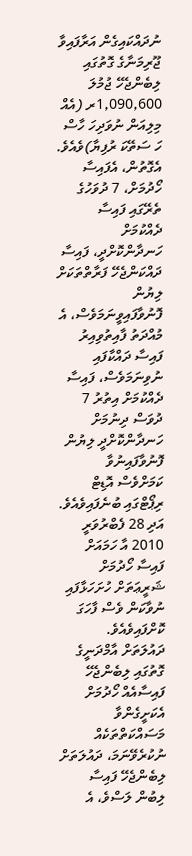ނުދައްކައިގެން އަރާފައިވާ ޖޫރިމަނާގެ ގޮތުގައި ލިބެންޖެހޭ ޖުމުލަ 1,090,600ރ (އެއް މިލިއަން ނުވަދިހަ ހާސް ހަ ސަތޭކަ ރުފިޔާ)ވެއެވެ. އެގޮތުން، އެފައިސާ ހޯދުމަށް، 7 ދުވަހުގެ ތެރޭގައި ފައިސާ ދެއްކުމަށް ހަނދާންކޮށްދީ، ފައިސާ ދައްކަންޖެހޭ ފަރާތްތަކަށް ލިޔުން ފޮނުވާފައިވީނަމަވެސް، އެ މުއްދަތު ފާއިތުވިއިރު ފައިސާ ދައްކާފައި ނުވިނަމަވެސް، ފައިސާ ދެއްކުމަށް އިތުރު 7 ދުވަސް ދިނުމަށް ހަނދާންކޮށްދީ ލިޔުން ފޮނުވާފައިނުވާ ކަމަށްވެސް އޮޑިޓް ރިޕޯޓްގައި ބުނެފައިވެއެވެ. އަދި 28 ފެބްރުވަރީ 2010 އާ ހަމައަށް ފައިސާ ހޯދުމަށް ޝަރީޢަތަށް ހުށަހަޅާފައި ނުވާކަން ވެސް ފާހަގަ ކޮށްފައިވެއެވެ.
ދައުލަތަށް އާމްދަނީގެ ގޮތުގައި ލިބެންޖެހޭ ފައިސާއެއް ހޯދުމަށް އެކަށީގެންވާ މަސައްކަތްތަކެއް ނުކުރެވޭނަމަ، ދައުލަތަށް ލިބެންޖެހޭ ފައިސާ ލިބުން ލަސްވެ، އެ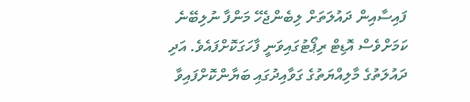ފައިސާއިން ދައުލަތަށް ލިބެންޖެހޭ މަންފާ ނުލިބޭނެ ކަމަށްވެސް އޮޑިޓް ރިޕޯޓުގައިވަނީ ފާހަގަކޮށްފައެވެ. އަދި ދައުލަތުގެ މާލިއްޔަތުގެ ގަވާއިދުގައި ބަޔާންކޮށްފައިވާ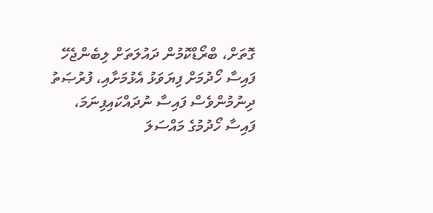ގޮތަށް، ބްރޯޑްކޮމުން ދައުލަތަށް ލިބެންޖެހޭ ފައިސާ ހޯދުމަށް ފިޔަވަޅު އެޅުމަށާއި، ފުރުޞަތު ދިނުމުންވެސް ފައިސާ ނުދައްކައިފިނަމަ، ފައިސާ ހޯދުމުގެ މައްސަލަ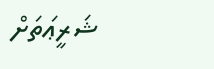ޝަރީޢަތަށް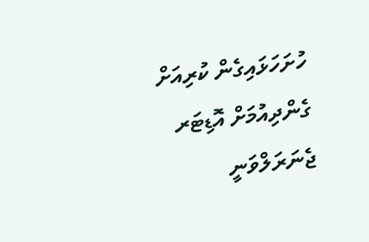ހުށަހަޅައިގެން ކުރިއަށް ގެންދިއުމަށް އޮޑިޓަރ ޖެނަރަލްވަނީ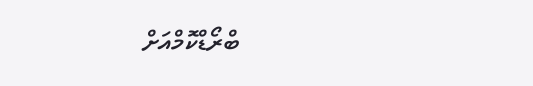ބްރޯޑްކޮމްއަށް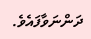ދަންނަވާފައެވެ.